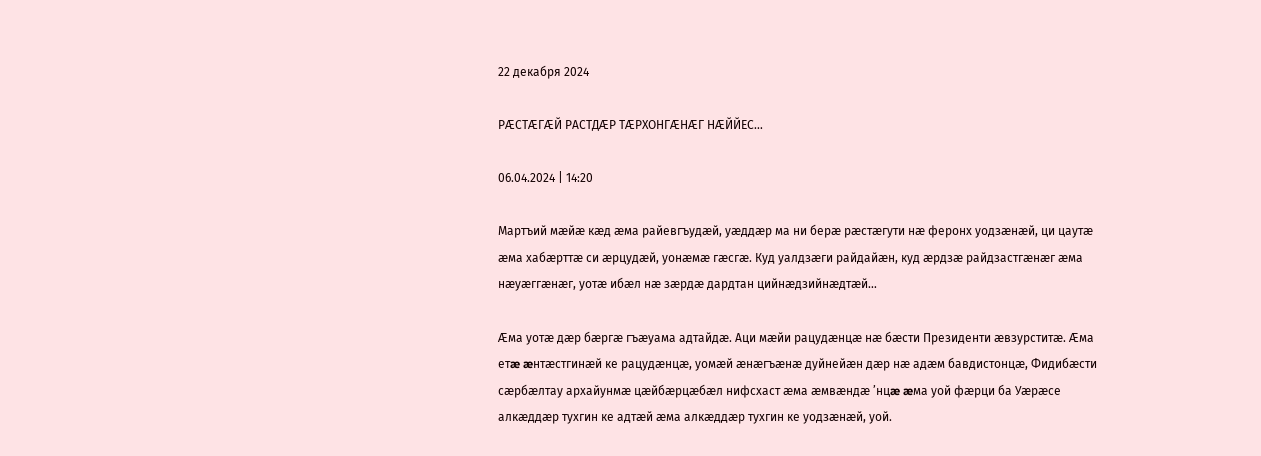22 декабря 2024

РÆСТÆГÆЙ РАСТДÆР ТÆРХОНГÆНÆГ НÆЙЙЕС…

06.04.2024 | 14:20

Мартъий мæйæ кæд æма райевгъудæй, уæддæр ма ни берæ рæстæгути нæ феронх уодзæнæй, ци цаутæ æма хабæрттæ си æрцудæй, уонæмæ гæсгæ. Куд уалдзæги райдайæн, куд æрдзæ райдзастгæнæг æма нæуæггæнæг, уотæ ибæл нæ зæрдæ дардтан цийнæдзийнæдтæй…

Æма уотæ дæр бæргæ гъæуама адтайдæ. Аци мæйи рацудæнцæ нæ бæсти Президенти æвзурститæ. Æма етæ æнтæстгинæй ке рацудæнцæ, уомæй æнæгъæнæ дуйнейæн дæр нæ адæм бавдистонцæ, Фидибæсти сæрбæлтау архайунмæ цæйбæрцæбæл нифсхаст æма æмвæндæ ’нцæ æма уой фæрци ба Уæрæсе алкæддæр тухгин ке адтæй æма алкæддæр тухгин ке уодзæнæй, уой.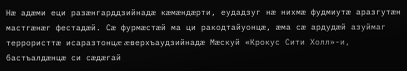Нæ адæми еци разæнгарддзийнадæ кæмæндæрти, еудадзуг нæ нихмæ фудмиутæ аразгутæн мастгæнæг фестадæй. Сæ фурмæстæй ма ци ракодтайуонцæ, æма сæ ардудæй азуймаг террористтæ исаразтонцæ æверхъаудзийнадæ Мæскуй «Крокус Сити Холл»-и, бастъалдæнцæ си сæдæгай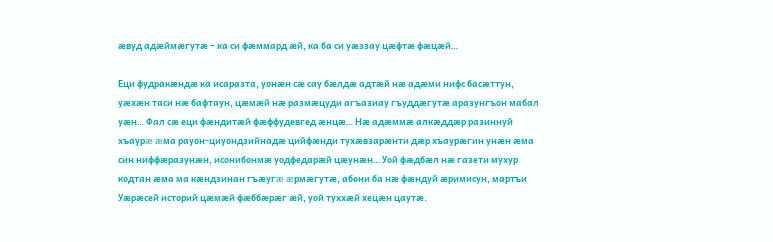æвуд адæймæгутæ – ка си фæммард æй, ка ба си уæззау цæфтæ фæцæй…

Еци фудракæндæ ка исаразта, уонæн сæ сау бæлдæ адтæй нæ адæми нифс басæттун, уæхæн таси нæ бафтаун, цæмæй нæ размæцуди агъазиау гъуддæгутæ аразунгъон мабал уæн… Фал сæ еци фæндитæй фæффудевгед æнцæ… Нæ адæммæ алкæддæр разиннуй хъаурæ æма рауон-циуондзийнадæ цийфæнди тухæвзарæнти дæр хъаурæгин унæн æма син ниффæразунæн, исонибонмæ уодфедарæй цæунæн… Уой фæдбæл нæ газети мухур кодтан æма ма кæндзинан гъæугæ æрмæгутæ, абони ба нæ фæндуй æримисун, мартъи Уæрæсей историй цæмæй фæббæрæг æй, уой туххæй хецæн цаутæ.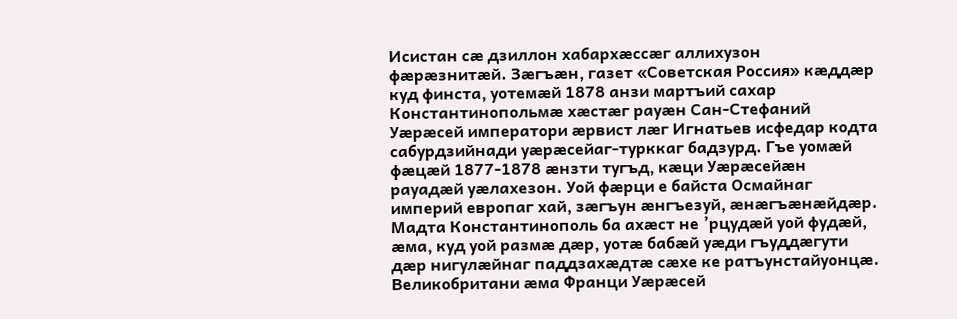Исистан сæ дзиллон хабархæссæг аллихузон фæрæзнитæй. Зæгъæн, газет «Советская Россия» кæддæр куд финста, уотемæй 1878 анзи мартъий сахар Константинопольмæ хæстæг рауæн Сан-Стефаний Уæрæсей императори æрвист лæг Игнатьев исфедар кодта сабурдзийнади уæрæсейаг-турккаг бадзурд. Гъе уомæй фæцæй 1877-1878 æнзти тугъд, кæци Уæрæсейæн рауадæй уæлахезон. Уой фæрци е байста Осмайнаг империй европаг хай, зæгъун æнгъезуй, æнæгъæнæйдæр. Мадта Константинополь ба ахæст не ’рцудæй уой фудæй, æма, куд уой размæ дæр, уотæ бабæй уæди гъуддæгути дæр нигулæйнаг паддзахæдтæ сæхе ке ратъунстайуонцæ. Великобритани æма Франци Уæрæсей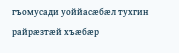гъомусади уоййасæбæл тухгин райрæзтæй хъæбæр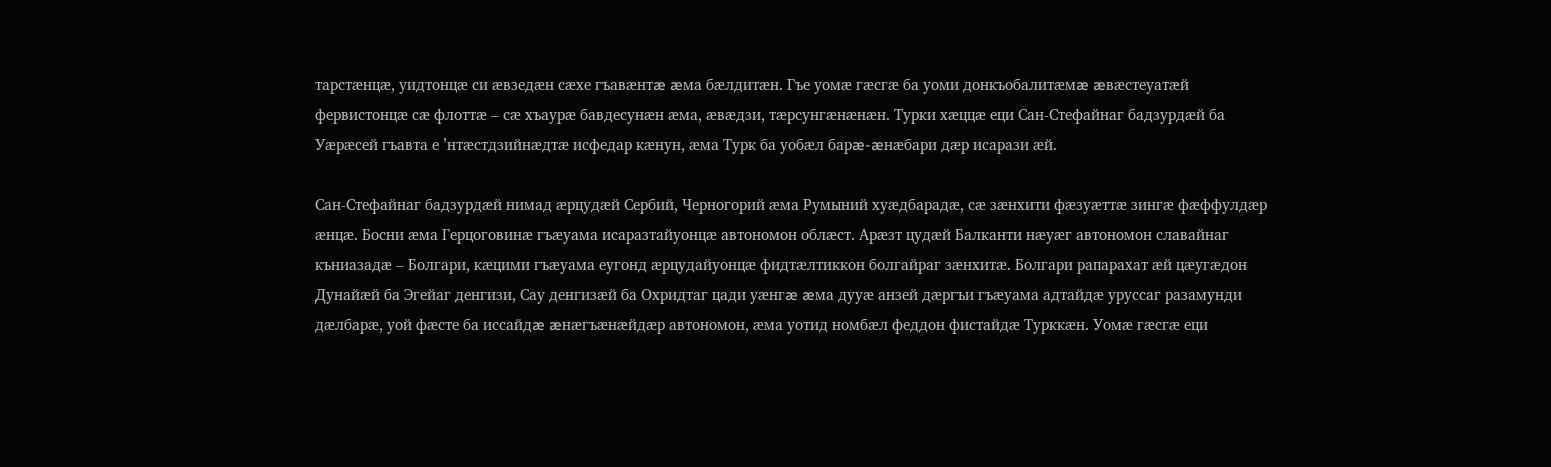тарстæнцæ, уидтонцæ си æвзедæн сæхе гъавæнтæ æма бæлдитæн. Гъе уомæ гæсгæ ба уоми донкъобалитæмæ æвæстеуатæй фервистонцæ сæ флоттæ – сæ хъаурæ бавдесунæн æма, æвæдзи, тæрсунгæнæнæн. Турки хæццæ еци Сан-Стефайнаг бадзурдæй ба Уæрæсей гъавта е ’нтæстдзийнæдтæ исфедар кæнун, æма Турк ба уобæл барæ-æнæбари дæр исарази æй.

Сан-Стефайнаг бадзурдæй нимад æрцудæй Сербий, Черногорий æма Румыний хуæдбарадæ, сæ зæнхити фæзуæттæ зингæ фæффулдæр æнцæ. Босни æма Герцоговинæ гъæуама исаразтайуонцæ автономон облæст. Арæзт цудæй Балканти нæуæг автономон славайнаг къниазадæ – Болгари, кæцими гъæуама еугонд æрцудайуонцæ фидтæлтиккон болгайраг зæнхитæ. Болгари рапарахат æй цæугæдон Дунайæй ба Эгейаг денгизи, Сау денгизæй ба Охридтаг цади уæнгæ æма дууæ анзей дæргъи гъæуама адтайдæ уруссаг разамунди дæлбарæ, уой фæсте ба иссайдæ æнæгъæнæйдæр автономон, æма уотид номбæл феддон фистайдæ Турккæн. Уомæ гæсгæ еци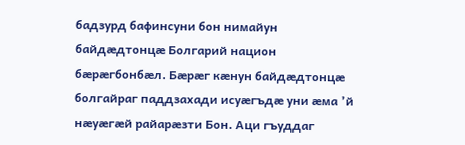бадзурд бафинсуни бон нимайун байдæдтонцæ Болгарий национ бæрæгбонбæл. Бæрæг кæнун байдæдтонцæ болгайраг паддзахади исуæгъдæ уни æма ’й нæуæгæй райарæзти Бон. Аци гъуддаг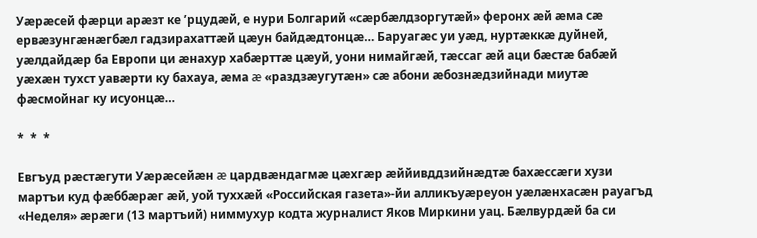Уæрæсей фæрци арæзт ке ’рцудæй, е нури Болгарий «сæрбæлдзоргутæй» феронх æй æма сæ ервæзунгæнæгбæл гадзирахаттæй цæун байдæдтонцæ… Баруагæс уи уæд, нуртæккæ дуйней, уæлдайдæр ба Европи ци æнахур хабæрттæ цæуй, уони нимайгæй, тæссаг æй аци бæстæ бабæй уæхæн тухст уавæрти ку бахауа, æма æ «раздзæугутæн» сæ абони æбознæдзийнади миутæ фæсмойнаг ку исуонцæ…

*  *  *

Евгъуд рæстæгути Уæрæсейæн æ цардвæндагмæ цæхгæр æййивддзийнæдтæ бахæссæги хузи мартъи куд фæббæрæг æй, уой туххæй «Российская газета»-йи алликъуæреуон уæлæнхасæн рауагъд «Неделя» æрæги (13 мартъий) ниммухур кодта журналист Яков Миркини уац. Бæлвурдæй ба си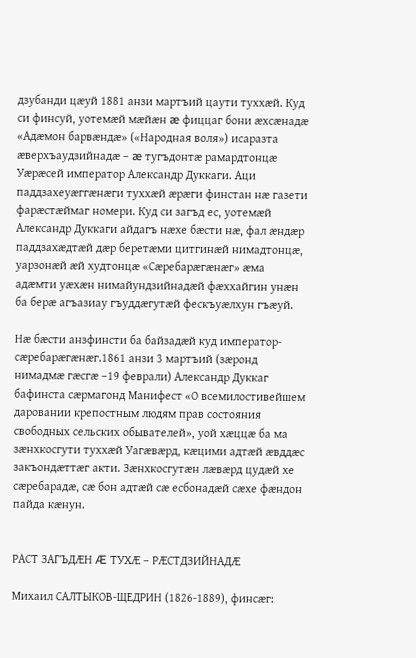дзубанди цæуй 1881 анзи мартъий цаути туххæй. Куд си финсуй, уотемæй мæйæн æ фиццаг бони æхсæнадæ «Адæмон барвæндæ» («Народная воля») исаразта æверхъаудзийнадæ – æ тугъдонтæ рамардтонцæ Уæрæсей император Александр Дуккаги. Аци паддзахеуæггæнæги туххæй æрæги финстан нæ газети фарæстæймаг номери. Куд си загъд ес, уотемæй Александр Дуккаги айдагъ нæхе бæсти нæ, фал æндæр паддзахæдтæй дæр беретæми цитгинæй нимадтонцæ, уарзонæй æй худтонцæ «Сæребарæгæнæг» æма адæмти уæхæн нимайундзийнадæй фæххайгин унæн ба берæ агъазиау гъуддæгутæй фескъуæлхун гъæуй.

Нæ бæсти анзфинсти ба байзадæй куд император-сæребарæгæнæг.1861 анзи 3 мартъий (зæронд нимадмæ гæсгæ –19 феврали) Александр Дуккаг бафинста сæрмагонд Манифест «О всемилостивейшем даровании крепостным людям прав состояния свободных сельских обывателей», уой хæццæ ба ма зæнхкосгути туххæй Уагæвæрд, кæцими адтæй æвддæс закъондæттæг акти. Зæнхкосгутæн лæвæрд цудæй хе сæребарадæ, сæ бон адтæй сæ есбонадæй сæхе фæндон пайда кæнун.


РАСТ ЗАГЪДÆН Æ ТУХÆ – РÆСТДЗИЙНАДÆ

Михаил САЛТЫКОВ-ЩЕДРИН (1826-1889), финсæг: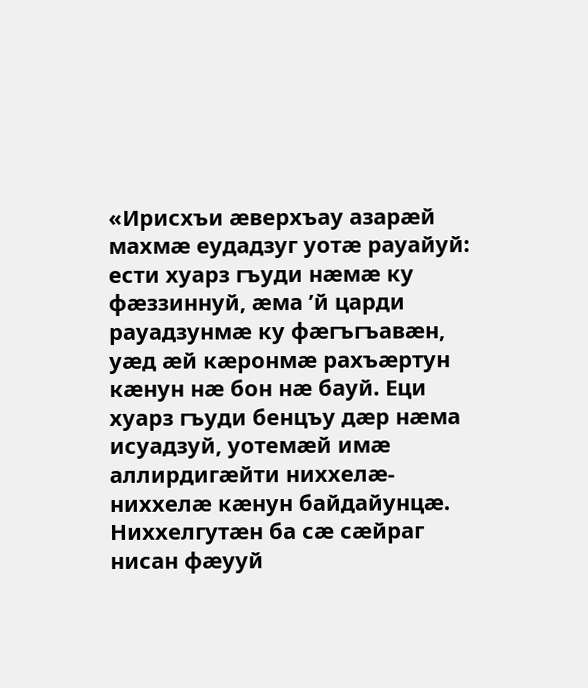«Ирисхъи æверхъау азарæй махмæ еудадзуг уотæ рауайуй: ести хуарз гъуди нæмæ ку фæззиннуй, æма ’й царди рауадзунмæ ку фæгъгъавæн, уæд æй кæронмæ рахъæртун кæнун нæ бон нæ бауй. Еци хуарз гъуди бенцъу дæр нæма исуадзуй, уотемæй имæ аллирдигæйти ниххелæ-ниххелæ кæнун байдайунцæ. Ниххелгутæн ба сæ сæйраг нисан фæууй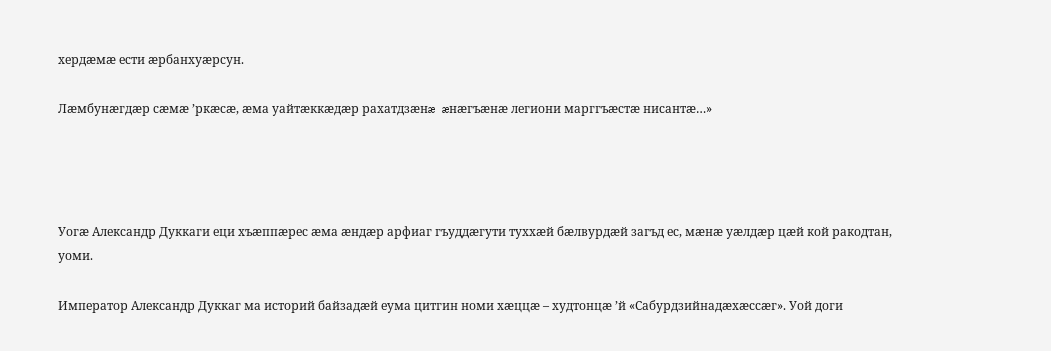хердæмæ ести æрбанхуæрсун.

Лæмбунæгдæр сæмæ ’ркæсæ, æма уайтæккæдæр рахатдзæнæ æнæгъæнæ легиони марггъæстæ нисантæ…»




Уогæ Александр Дуккаги еци хъæппæрес æма æндæр арфиаг гъуддæгути туххæй бæлвурдæй загъд ес, мæнæ уæлдæр цæй кой ракодтан, уоми.

Император Александр Дуккаг ма историй байзадæй еума цитгин номи хæццæ – худтонцæ ’й «Сабурдзийнадæхæссæг». Уой доги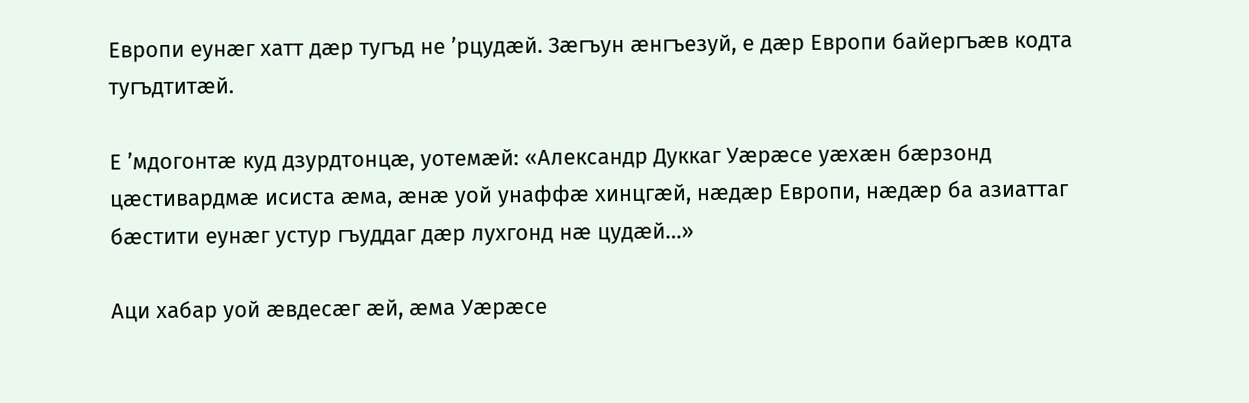Европи еунæг хатт дæр тугъд не ’рцудæй. Зæгъун æнгъезуй, е дæр Европи байергъæв кодта тугъдтитæй.

Е ’мдогонтæ куд дзурдтонцæ, уотемæй: «Александр Дуккаг Уæрæсе уæхæн бæрзонд цæстивардмæ исиста æма, æнæ уой унаффæ хинцгæй, нæдæр Европи, нæдæр ба азиаттаг бæстити еунæг устур гъуддаг дæр лухгонд нæ цудæй…»

Аци хабар уой æвдесæг æй, æма Уæрæсе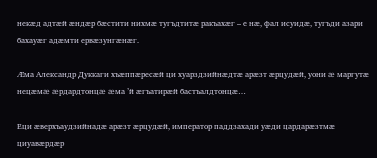некæд адтæй æндæр бæстити нихмæ тугъдтитæ ракъахæг – е нæ, фал исуидæ, тугъди азари бахауæг адæмти ервæзунгæнæг.

Æма Александр Дуккаги хъæппæресæй ци хуарздзийнæдтæ арæзт æрцудæй, уони æ маргутæ нецæмæ æрдардтонцæ æма ’й æгъатирæй бастъалдтонцæ…

Еци æверхъаудзийнадæ арæзт æрцудæй, император паддзахади уæди цардарæзтмæ циуавæрдæр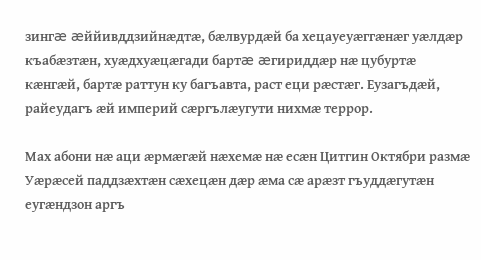зингæ æййивддзийнæдтæ, бæлвурдæй ба хецауеуæггæнæг уæлдæр къабæзтæн, хуæдхуæцæгади бартæ æгириддæр нæ цубуртæ кæнгæй, бартæ раттун ку багъавта, раст еци рæстæг. Еузагъдæй, райеудагъ æй империй сæргълæугути нихмæ террор.

Мах абони нæ аци æрмæгæй нæхемæ нæ есæн Цитгин Октябри размæ Уæрæсей паддзæхтæн сæхецæн дæр æма сæ арæзт гъуддæгутæн еугæндзон аргъ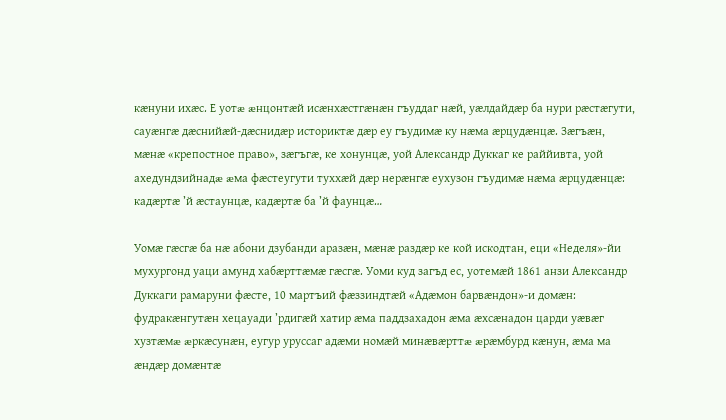кæнуни ихæс. Е уотæ æнцонтæй исæнхæстгæнæн гъуддаг нæй, уæлдайдæр ба нури рæстæгути, сауæнгæ дæснийæй-дæснидæр историктæ дæр еу гъудимæ ку нæма æрцудæнцæ. Зæгъæн, мæнæ «крепостное право», зæгъгæ, ке хонунцæ, уой Александр Дуккаг ке раййивта, уой ахедундзийнадæ æма фæстеугути туххæй дæр нерæнгæ еухузон гъудимæ нæма æрцудæнцæ: кадæртæ ’й æстаунцæ, кадæртæ ба ’й фаунцæ…

Уомæ гæсгæ ба нæ абони дзубанди аразæн, мæнæ раздæр ке кой искодтан, еци «Неделя»-йи мухургонд уаци амунд хабæрттæмæ гæсгæ. Уоми куд загъд ес, уотемæй 1861 анзи Александр Дуккаги рамаруни фæсте, 10 мартъий фæззиндтæй «Адæмон барвæндон»-и домæн: фудракæнгутæн хецауади ’рдигæй хатир æма паддзахадон æма æхсæнадон царди уæвæг хузтæмæ æркæсунæн, еугур уруссаг адæми номæй минæвæрттæ æрæмбурд кæнун, æма ма æндæр домæнтæ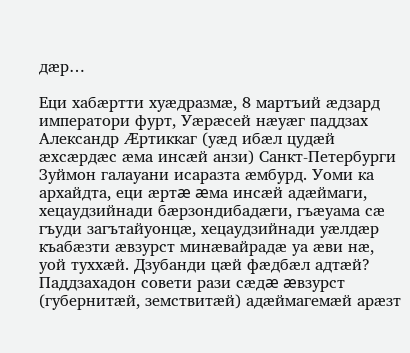дæр…

Еци хабæртти хуæдразмæ, 8 мартъий æдзард императори фурт, Уæрæсей нæуæг паддзах Александр Æртиккаг (уæд ибæл цудæй æхсæрдæс æма инсæй анзи) Санкт-Петербурги Зуймон галауани исаразта æмбурд. Уоми ка архайдта, еци æртæ æма инсæй адæймаги, хецаудзийнади бæрзондибадæги, гъæуама сæ гъуди загътайуонцæ, хецаудзийнади уæлдæр къабæзти æвзурст минæвайрадæ уа æви нæ, уой туххæй. Дзубанди цæй фæдбæл адтæй? Паддзахадон совети рази сæдæ æвзурст (губернитæй, земствитæй) адæймагемæй арæзт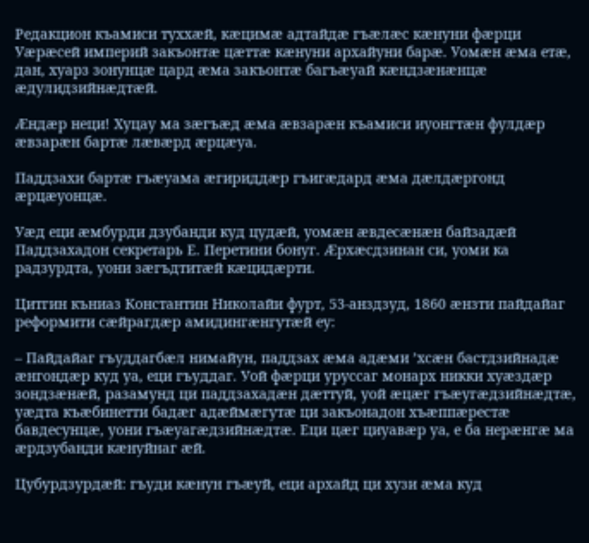Редакцион къамиси туххæй, кæцимæ адтайдæ гъæлæс кæнуни фæрци Уæрæсей империй закъонтæ цæттæ кæнуни архайуни барæ. Уомæн æма етæ, дан, хуарз зонунцæ цард æма закъонтæ багъæуай кæндзæнæнцæ æдулидзийнæдтæй.

Æндæр неци! Хуцау ма зæгъæд æма æвзарæн къамиси иуонгтæн фулдæр æвзарæн бартæ лæвæрд æрцæуа.

Паддзахи бартæ гъæуама æгириддæр гъигæдард æма дæлдæргонд æрцæуонцæ.

Уæд еци æмбурди дзубанди куд цудæй, уомæн æвдесæнæн байзадæй Паддзахадон секретарь Е. Перетини бонуг. Æрхæсдзинан си, уоми ка радзурдта, уони зæгъдтитæй кæцидæрти.

Цитгин къниаз Константин Николайи фурт, 53-анздзуд, 1860 æнзти пайдайаг реформити сæйрагдæр амидингæнгутæй еу:

– Пайдайаг гъуддагбæл нимайун, паддзах æма адæми ’хсæн бастдзийнадæ æнгондæр куд уа, еци гъуддаг. Уой фæрци уруссаг монарх никки хуæздæр зондзæнæй, разамунд ци паддзахадæн дæттуй, уой æцæг гъæугæдзийнæдтæ, уæдта къæбинетти бадæг адæймæгутæ ци закъонадон хъæппæрестæ бавдесунцæ, уони гъæуагæдзийнæдтæ. Еци цæг циуавæр уа, е ба нерæнгæ ма æрдзубанди кæнуйнаг æй.

Цубурдзурдæй: гъуди кæнун гъæуй, еци архайд ци хузи æма куд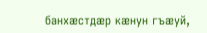банхæстдæр кæнун гъæуй,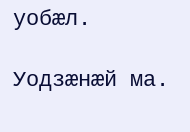уобæл.

Уодзæнæй ма.